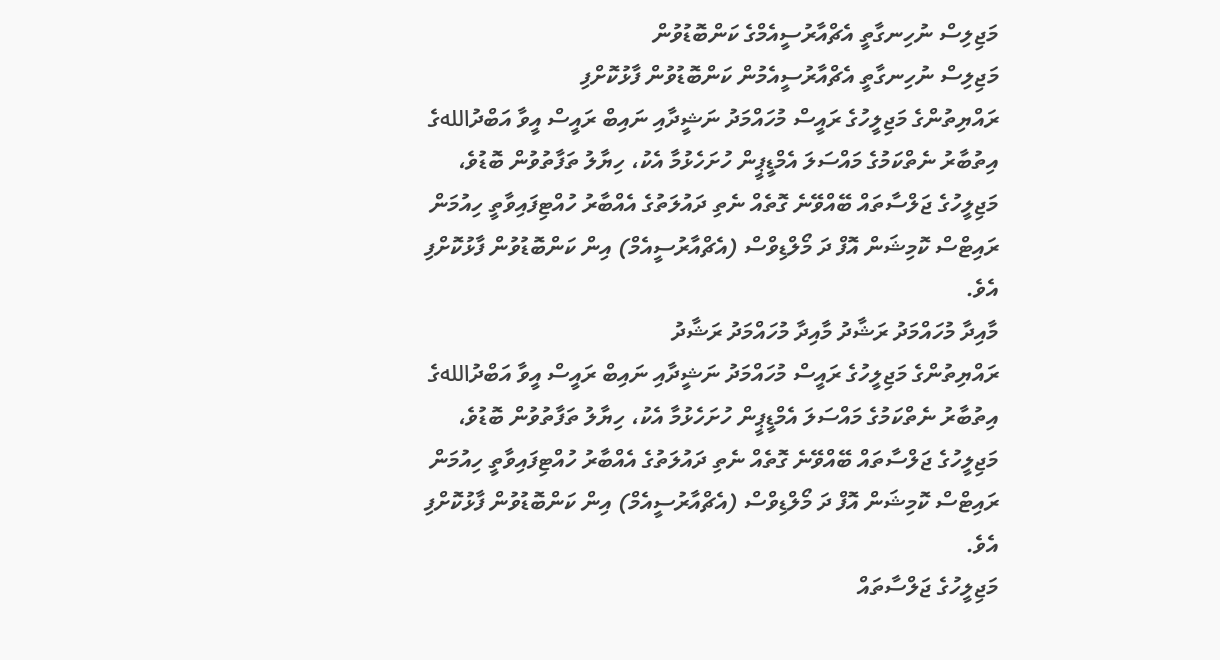މަޖިލިސް ނުހިނގާތީ އެޗްއާރުސީއެމްގެ ކަންބޮޑުވުން
މަޖިލިސް ނުހިނގާތީ އެޗްއާރުސީއެމުން ކަންބޮޑުވުން ފާޅުކޮށްފި
ރައްޔިތުންގެ މަޖިލީހުގެ ރައީސް މުހައްމަދު ނަޝީދާއި ނައިބް ރައީސް އީވާ އަބްދުاللهގެ އިތުބާރު ނެތްކަމުގެ މައްސަލަ އެމްޑީޕީން ހުށަހެޅުމާ އެކު، ހިޔާލު ތަފާތުވުން ބޮޑުވެ، މަޖިލީހުގެ ޖަލްސާތައް ބޭއްވޭނެ ގޮތެއް ނެތި ދައުލަތުގެ އެއްބާރު ހުއްޓިފައިވާތީ ހިއުމަން ރައިޓްސް ކޮމިޝަން އޮފް ދަ މޯލްޑިވްސް (އެޗްއާރުސީއެމް) އިން ކަންބޮޑުވުން ފާޅުކޮށްފި އެވެ.
މާއިދާ މުހައްމަދު ރަޝާދު މާއިދާ މުހައްމަދު ރަޝާދު
ރައްޔިތުންގެ މަޖިލީހުގެ ރައީސް މުހައްމަދު ނަޝީދާއި ނައިބް ރައީސް އީވާ އަބްދުاللهގެ އިތުބާރު ނެތްކަމުގެ މައްސަލަ އެމްޑީޕީން ހުށަހެޅުމާ އެކު، ހިޔާލު ތަފާތުވުން ބޮޑުވެ، މަޖިލީހުގެ ޖަލްސާތައް ބޭއްވޭނެ ގޮތެއް ނެތި ދައުލަތުގެ އެއްބާރު ހުއްޓިފައިވާތީ ހިއުމަން ރައިޓްސް ކޮމިޝަން އޮފް ދަ މޯލްޑިވްސް (އެޗްއާރުސީއެމް) އިން ކަންބޮޑުވުން ފާޅުކޮށްފި އެވެ.
މަޖިލީހުގެ ޖަލްސާތައް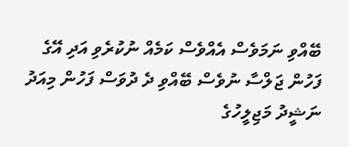ބޭއްވި ނަމަވެސް އެއްވެސް ކަމެއް ނުކުރެވި އަދި އޭގެ ފަހުން ޖަލްސާ ނުވެސް ބޭއްވި ދެ ދުވަސް ފަހުން މިއަދު ނަޝީދު މަޖިލީހުގެ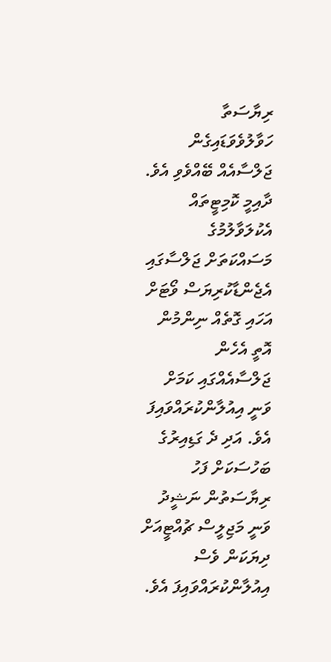ރިޔާސަތާ ހަވާލުވެވަޑައިގެން ޖަލްސާއެއް ބޭއްވެވި އެވެ. ދާއިމީ ކޮމިޓީތައް އެކުލަވާލުމުގެ މަސައްކަތަށް ޖަލްސާގައި އެޖެންޑާކުރިޔަސް ވޯޓަށް އަހައި ގޮތެއް ނިންމުން އޮތީ އެހެން ޖަލްސާއެއްގައި ކަމަށް ވަނީ އިއުލާންކުރައްވައިފަ އެވެ. އަދި ދެ ގަޑިއިރުގެ ބަހުސަކަށް ފަހު ރިޔާސަތުން ނަޝީދު ވަނީ މަޖިލީސް ޗުއްޓީއަށް ދިޔަކަން ވެސް އިއުލާންކުރައްވައިފަ އެވެ.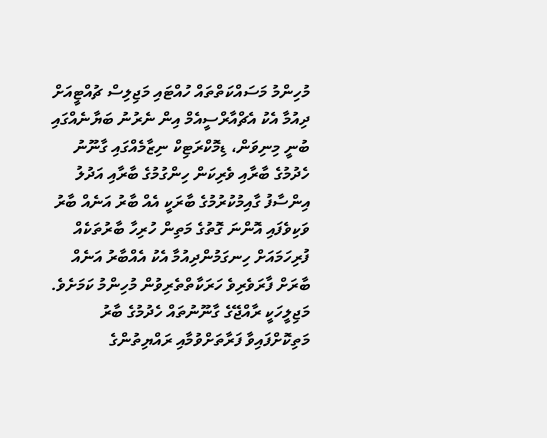މުހިންމު މަސައްކަތްތައް ހުއްޓައި މަޖިލިސް ޗުއްޓީއަށް ދިއުމާ އެކު އެޗްއާރްސީއެމް އިން ނެރުނު ބަޔާނެއްގައި ބުނީ މިނިވަން، ޑިމޮކްރަޓިކް ނިޒާމެއްގައި ގާނޫނު ހެދުމުގެ ބާރާއި ވެރިކަން ހިންގުމުގެ ބާރާއި އަދުލު އިންސާފު ގާއިމުކުރުމުގެ ބާރަކީ އެއް ބާރު އަނެއް ބާރު ވަކިވެފައި އޮންނަ ގޮތުގެ މަތިން ހުރިހާ ބާރުތަކެއް ފުރިހަމައަށް ހިނގަމުންދިއުމާ އެކު އެއްބާރު އަނެއް ބާރަށް ފާރަވެރިވެ ހަރަކާތްތެރިވުން މުހިންމު ކަމަށެވެ.
މަޖިލީހަކީ ރާއްޖޭގެ ގާނޫނުތައް ހެދުމުގެ ބާރު މަތިކޮށްފައިވާ ފަރާތަށްވުމާއި ރައްޔިތުންގެ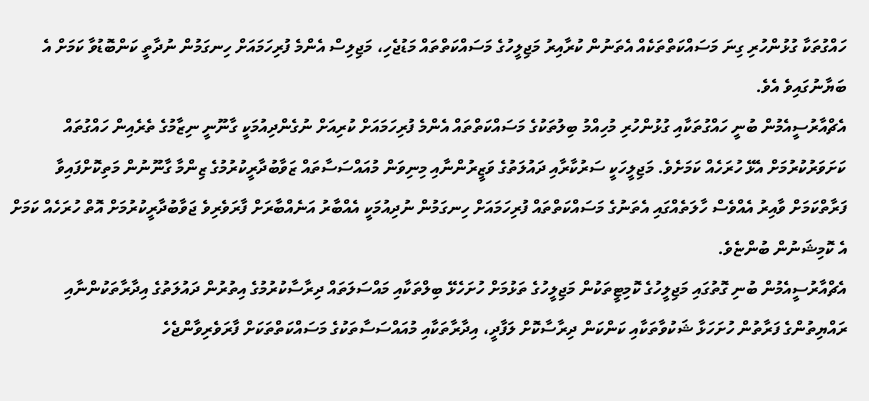ހައްގުތަކާ ގުޅުންހުރި ގިނަ މަސައްކަތްތަކެއް އެތަނުން ކުރާއިރު މަޖިލީހުގެ މަސައްކަތްތައް މަޑުޖެހި، މަޖިލިސް އެންމެ ފުރިހަމައަށް ހިނގަމުން ނުދާތީ ކަންބޮޑުވާ ކަމަށް އެ ބަޔާނުގައިވެ އެވެ.
އެޗްއާރުސީއެމުން ބުނީ ހައްގުތަކާއި ގުޅުންހުރި މުހިއްމު ބިލުތަކުގެ މަސައްކަތްތައް އެންމެ ފުރިހަމައަށް ކުރިއަށް ނުގެންދިއުމަކީ ގާނޫނީ ނިޒާމުގެ ތެރެއިން ހައްގުތައް ކަށަވަރުކުރުމަށް އެޅޭ ހުރަހެއް ކަމަށެވެ. މަޖިލީހަކީ ސަރުކާރާއި ދައުލަތުގެ ވަޒީރުންނާއި މިނިވަން މުއައްސަސާތައް ޒަވާބުދާރީކުރުމުގެ ޒިންމާ ގާނޫނުން މަތިކޮށްފައިވާ ފަރާތްކަމަށް ވާއިރު އެއްވެސް ހާލަތެއްގައި އެތަނުގެ މަސައްކަތްތައް ފުރިހަމައަށް ހިނގަމުން ނުދިއުމަކީ އެއްބާރު އަނެއްބާރަށް ފާރަވެރިވެ ޖަވާބުދާރީކުރުމަށް އޮތް ހުރަހެއް ކަމަށް އެ ކޮމިޝަނުން ބުންޏެވެ.
އެޗްއާރުސީއެމުން ބުނި ގޮތުގައި މަޖިލީހުގެ ކޮމިޓީތަކުން މަޖިލީހުގެ ތަޅުމަށް ހުށަހެޅޭ ބިލްތަކާއި މައްސަލަތައް ދިރާސާކުރުމުގެ އިތުރުން ދައުލަތުގެ އިދާރާތަކުންނާއި ރައްޔިތުންގެ ފަރާތުން ހުށަހަޅާ ޝަކުވާތަކާއި ކަންކަން ދިރާސާކޮށް ލަފާދީ، އިދާރާތަކާއި މުއައްސަސާތަކުގެ މަސައްކަތްތަކަށް ފާރަވެރިވާންޖެހެ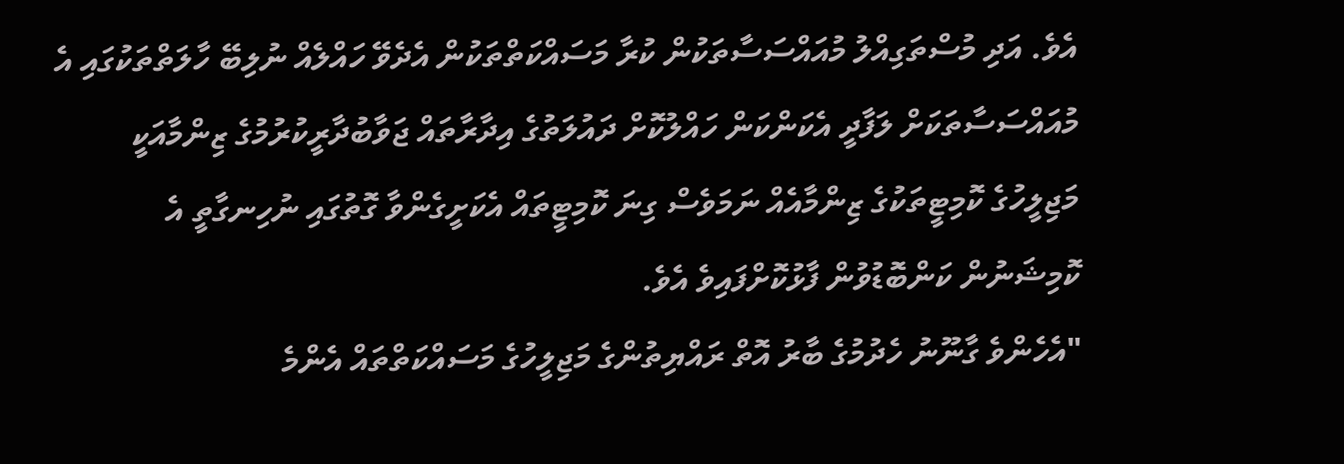އެވެ. އަދި މުސްތަގިއްލު މުއައްސަސާތަކުން ކުރާ މަސައްކަތްތަކުން އެދެވޭ ހައްލެއް ނުލިބޭ ހާލަތްތަކުގައި އެ މުއައްސަސާތަކަށް ލަފާދީ އެކަންކަން ހައްލުކޮށް ދައުލަތުގެ އިދާރާތައް ޖަވާބުދާރީކުރުމުގެ ޒިންމާއަކީ މަޖިލީހުގެ ކޮމިޓީތަކުގެ ޒިންމާއެއް ނަމަވެސް ގިނަ ކޮމިޓީތައް އެކަށީގެންވާ ގޮތުގައި ނުހިނގާތީ އެ ކޮމިޝަނުން ކަންބޮޑުވުން ފާޅުކޮށްފައިވެ އެވެ.
"އެހެންވެ ގާނޫނު ހެދުމުގެ ބާރު އޮތް ރައްޔިތުންގެ މަޖިލީހުގެ މަސައްކަތްތައް އެންމެ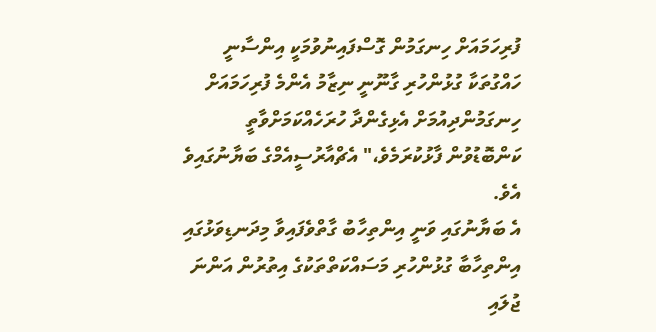ފުރިހަމައަށް ހިނގަމުން ގޮސްފައިނުވުމަކީ އިންސާނީ ހައްގުތަކާ ގުޅުންހުރި ގާނޫނީ ނިޒާމު އެންމެ ފުރިހަމައަށް ހިނގަމުންދިއުމަށް އެޅިގެންދާ ހުރަހެއްކަމަށްވާތީ ކަންބޮޑުވުން ފާޅުކުރަމެވެ،" އެޗްއާރުސީއެމްގެ ބަޔާނުގައިވެ އެވެ.
އެ ބަޔާނުގައި ވަނީ އިންތިހާބު ގާތްވެފައިވާ މިދަނޑިވަޅުގައި އިންތިހާބާ ގުޅުންހުރި މަސައްކަތްތަކުގެ އިތުރުން އަންނަ ޖުލައި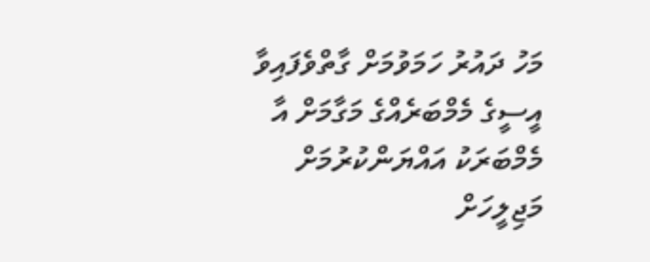މަހު ދައުރު ހަމަވުމަށް ގާތްވެފައިވާ އީސީގެ މެމްބަރެއްގެ މަގާމަށް އާ މެމްބަރަކު އައްޔަންކުރުމަށް މަޖިލީހަށް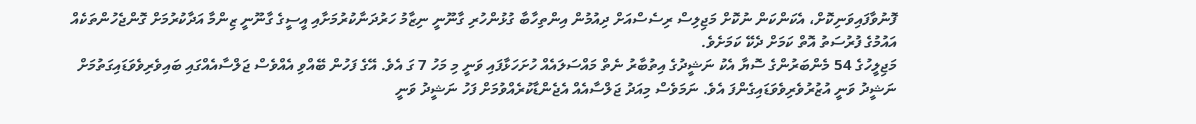ފޮނުވާފައިވަނިކޮށް، އެކަންކަން ނުކޮށް މަޖިލިސް ރިސެސްއަށް ދިއުމުން އިންތިހާބާ ގުޅުންހުރި ގާނޫނީ ނިޒާމު ހަރުދަނާކުރުމަށާއި އީސީގެ ގާނޫނީ ޒިންމާ އަދާކުރުމަށް ގޮންޖެހުންތަކެއް އައުމުގެ ފުރުސަތު އޮތް ކަމަށް ދެކޭ ކަމަށެވެ.
މަޖިލީހުގެ 54 މެންބަރުންގެ ސޮޔާ އެކު ނަޝީދުގެ އިތުބާރު ނެތް މައްސަލައެއް ހުށަހަޅާފައި ވަނީ މި މަހު 7 ގަ އެވެ. އޭގެ ފަހުން ބޭއްވި އެއްވެސް ޖަލްސާއެއްގައި ބައިވެރިވެވަޑައިގަތުމަށް ނަޝީދު ވަނީ އުޒުރުވެރިވެވަޑައިގެންފަ އެވެ. ނަމަވެސް މިއަދު ޖަލްސާއެއް އެޖެންޑާކުރެއްވުމަށް ފަހު ނަޝީދު ވަނީ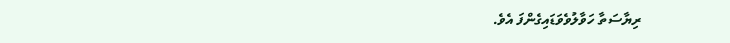ރިޔާސަތާ ހަވާލުވެވަޑައިގެންފަ އެވެ.